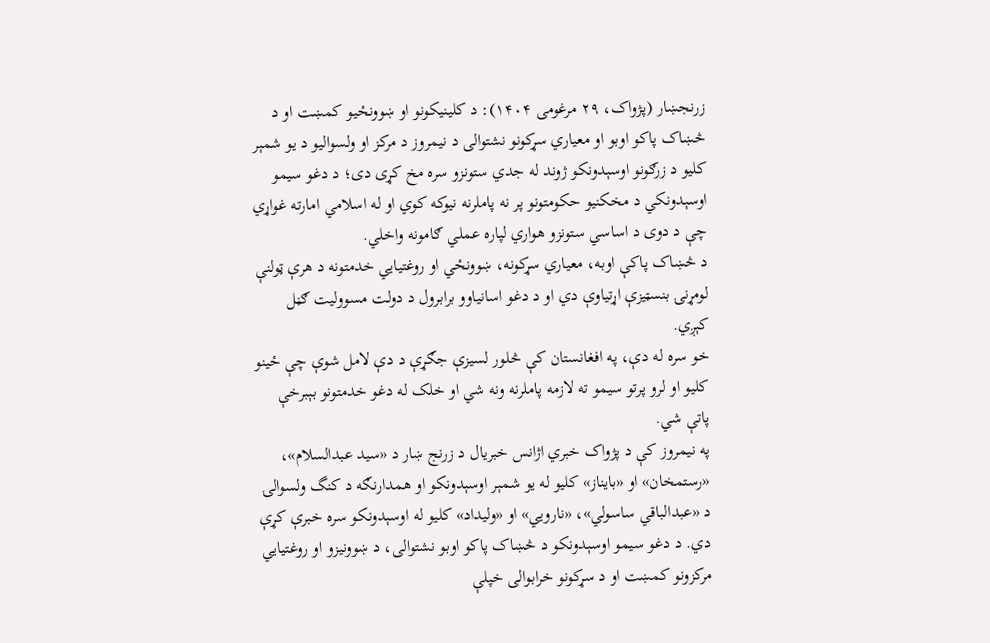زرنجښار (پژواک، ۲۹ مرغومی ۱۴۰۴): د کلینیکونو او ښوونځیو کمښت او د څښاک پاکو اوبو او معیاري سړکونو نشتوالی د نیمروز د مرکز او ولسوالیو د یو شمېر کلیو د زرګونو اوسېدونکو ژوند له جدي ستونزو سره مخ کړی دی؛ د دغو سیمو اوسېدونکي د مخکنیو حکومتونو پر نه پاملرنه نیوکه کوي او له اسلامي امارته غواړي چې د دوی د اساسي ستونزو هواري لپاره عملي ګامونه واخلي.
د څښاک پاکې اوبه، معیاري سړکونه، ښوونځي او روغتیایي خدمتونه د هرې ټولنې لومړنۍ بنسټیزې اړتیاوې دي او د دغو اسانیاوو برابرول د دولت مسوولیت ګڼل کېږي.
خو سره له دې، په افغانستان کې څلور لسیزې جګړې د دې لامل شوې چې ځینو کلیو او لرو پرتو سیمو ته لازمه پاملرنه ونه شي او خلک له دغو خدمتونو بېبرخې پاتې شي.
په نیمروز کې د پژواک خبري اژانس خبریال د زرنج ښار د «سید عبدالسلام»، «رستمخان» او «بایناز» کلیو له یو شمېر اوسېدونکو او همدارنګه د کنگ ولسوالۍ د «عبدالباقي ساسولي»، «نارويي» او «ولیداد» کلیو له اوسېدونکو سره خبرې کړې دي. د دغو سیمو اوسېدونکو د څښاک پاکو اوبو نشتوالی، د ښوونیزو او روغتیایي مرکزونو کمښت او د سړکونو خرابوالی خپلې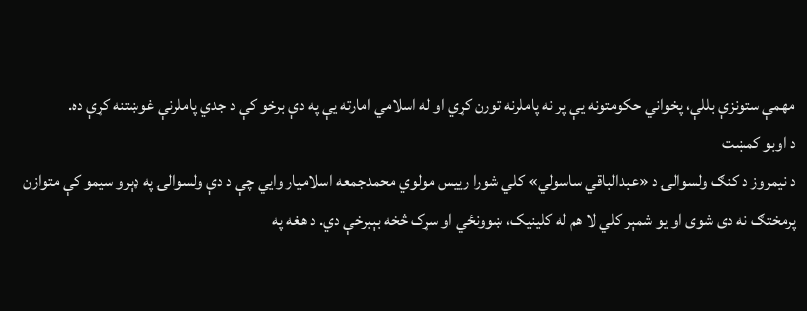مهمې ستونزې بللې، پخواني حکومتونه یې پر نه پاملرنه تورن کړي او له اسلامي امارته یې په دې برخو کې د جدي پاملرنې غوښتنه کړې ده.
د اوبو کمښت
د نیمروز د کنګ ولسوالۍ د «عبدالباقي ساسولي» کلي شورا رییس مولوي محمدجمعه اسلامیار وايي چې د دې ولسوالۍ په ډېرو سیمو کې متوازن پرمختګ نه دی شوی او یو شمېر کلي لا هم له کلینیک، ښوونځي او سړک څخه بېبرخې دي. د هغه په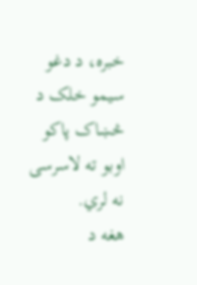خبره، د دغو سیمو خلک د څښاک پاکو اوبو ته لاسرسی نه لري.
هغه د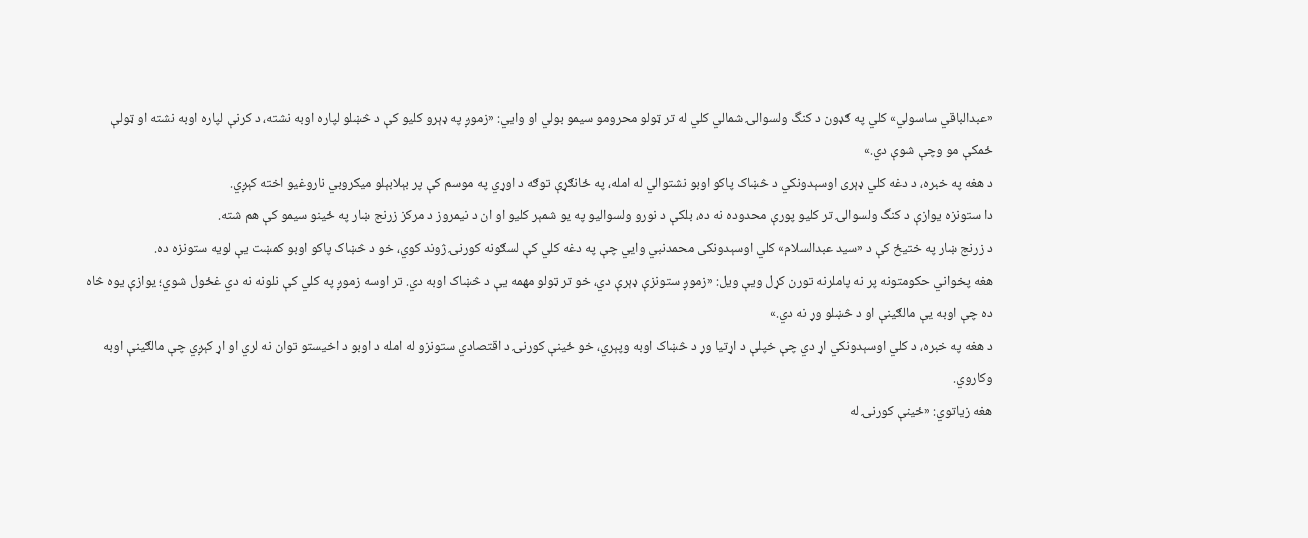«عبدالباقي ساسولي» کلي په ګډون د کنگ ولسوالۍ شمالي کلي له تر ټولو محرومو سیمو بولي او وايي: «زموږ په ډېرو کلیو کې د څښلو لپاره اوبه نشته، د کرنې لپاره اوبه نشته او ټولې ځمکې مو وچې شوې دي.»
د هغه په خبره، د دغه کلي ډېری اوسېدونکي د څښاک پاکو اوبو نشتوالي له امله، په ځانګړې توګه د اوړي په موسم کې پر بېلابېلو میکروبي ناروغیو اخته کېږي.
دا ستونزه یوازې د کنگ ولسوالۍ تر کلیو پورې محدوده نه ده، بلکې د نورو ولسوالیو په یو شمېر کلیو او ان د نیمروز د مرکز زرنج ښار په ځینو سیمو کې هم شته.
د زرنج ښار په ختیځ کې د «سید عبدالسلام» کلي اوسېدونکی محمدنبي وايي چې په دغه کلي کې لسګونه کورنۍ ژوند کوي، خو د څښاک پاکو اوبو کمښت یې لویه ستونزه ده.
هغه پخواني حکومتونه پر نه پاملرنه تورن کړل ویې ویل: «زموږ ستونزې ډېرې دي، خو تر ټولو مهمه یې د څښاک اوبه دي. تر اوسه زموږ په کلي کې نلونه نه دي غځول شوي؛ یوازې یوه څاه ده چې اوبه یې مالګینې او د څښلو وړ نه دي.»
د هغه په خبره، د کلي اوسېدونکي اړ دي چې خپلې د اړتیا وړ د څښاک اوبه وپېري، خو ځینې کورنۍ د اقتصادي ستونزو له امله د اوبو د اخیستو توان نه لري او اړ کېږي چې مالګینې اوبه وکاروي.
هغه زیاتوي: «ځینې کورنۍ له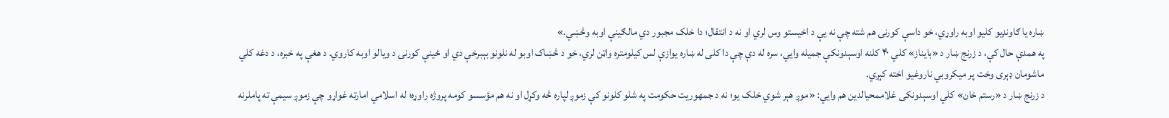ښاره یا ګاونډیو کلیو اوبه راوړي، خو داسې کورنۍ هم شته چې نه یې د اخیستو وس لري او نه د انتقال؛ دا خلک مجبور دي مالګینې اوبه وڅښي.»
په همدې حال کې، د زرنج ښار د «بایناز» کلي ۴۰ کلنه اوسېدونکې جمیله وايي، سره له دې چې دا کلی له ښاره یوازې لس کیلومتره واټن لري، خو د څښاک اوبو له نلونو بېبرخې دي او ځینې کورنۍ د ویالو اوبه کاروي. د هغې په خبره، د دغه کلي ماشومان ډېری وخت پر میکروبي ناروغیو اخته کېږي.
د زرنج ښار د «رستم خان» کلي اوسېدونکی غلاممحیالدین هم وايي: «موږ هېر شوي خلک یو؛ نه د جمهوریت حکومت په شلو کلونو کې زموږ لپاره څه وکړل او نه هم مؤسسو کومه پروژه راوړه؛ له اسلامي امارته غواړو چې زموږ سیمې ته پاملرنه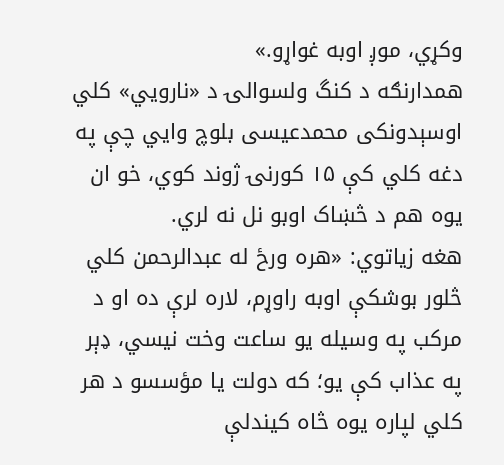وکړي، موږ اوبه غواړو.»
همدارنګه د کنگ ولسوالۍ د «نارويي» کلي اوسېدونکی محمدعیسی بلوچ وايي چې په دغه کلي کې ۱۵ کورنۍ ژوند کوي، خو ان یوه هم د څښاک اوبو نل نه لري.
هغه زیاتوي: «هره ورځ له عبدالرحمن کلي څلور بوشکې اوبه راوړم، لاره لرې ده او د مرکب په وسیله یو ساعت وخت نیسي، ډېر په عذاب کې یو؛ که دولت یا مؤسسو د هر کلي لپاره یوه څاه کیندلې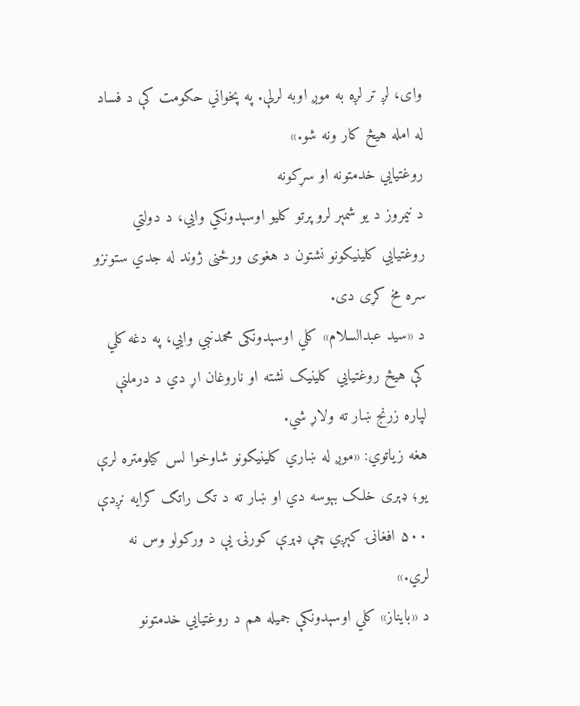وای، لږ تر لږه به موږ اوبه لرلې. په پخواني حکومت کې د فساد له امله هيڅ کار ونه شو.»
روغتیایي خدمتونه او سړکونه
د نیمروز د یو شمېر لرو پرتو کلیو اوسېدونکي وايي، د دولتي روغتیایي کلینیکونو نشتون د هغوی ورځنی ژوند له جدي ستونزو سره مخ کړی دی.
د «سید عبدالسلام» کلي اوسېدونکی محمدنبي وايي، په دغه کلي کې هيڅ روغتیایي کلینیک نشته او ناروغان اړ دي د درملنې لپاره زرنج ښار ته ولاړ شي.
هغه زیاتوي: «موږ له ښاري کلینیکونو شاوخوا لس کیلومتره لرې یو؛ ډېری خلک بېوسه دي او ښار ته د تګ راتګ کرایه نږدې ۵۰۰ افغانۍ کېږي چې ډېرې کورنۍ یې د ورکولو وس نه لري.»
د «بایناز» کلي اوسېدونکې جمیله هم د روغتیایي خدمتونو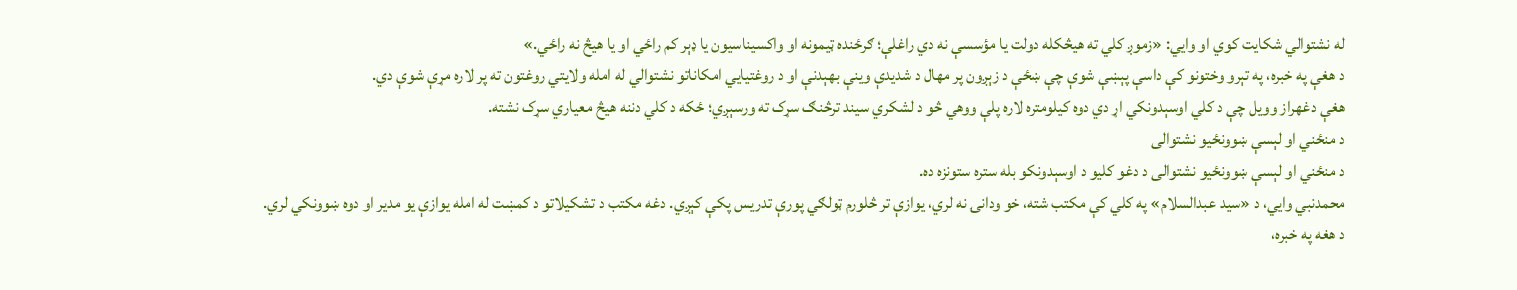له نشتوالي شکایت کوي او وايي: «زموږ کلي ته هيڅکله دولت یا مؤسسې نه دي راغلې؛ ګرځنده ټیمونه او واکسیناسیون یا ډېر کم راځي او یا هيڅ نه راځي.»
د هغې په خبره، په تېرو وختونو کې داسې پېښې شوې چې ښځې د زېږون پر مهال د شدیدې وینې بهېدنې او د روغتیایي امکاناتو نشتوالي له امله ولایتي روغتون ته پر لاره مړې شوې دي.
هغې دغهراز وویل چې د کلي اوسېدونکي اړ دي دوه کیلومتره لاره پلې ووهي څو د لشکري سیند ترڅنګ سړک ته ورسېږي؛ ځکه د کلي دننه هيڅ معیاري سړک نشته.
د منځني او لېسې ښوونځیو نشتوالی
د منځني او لېسې ښوونځیو نشتوالی د دغو کلیو د اوسېدونکو بله ستره ستونزه ده.
محمدنبي وايي، د «سید عبدالسلام» په کلي کې مکتب شته، خو ودانۍ نه لري، یوازې تر څلورم ټولګي پورې تدریس پکې کېږي. دغه مکتب د تشکیلاتو د کمښت له امله یوازې یو مدیر او دوه ښوونکي لري.
د هغه په خبره،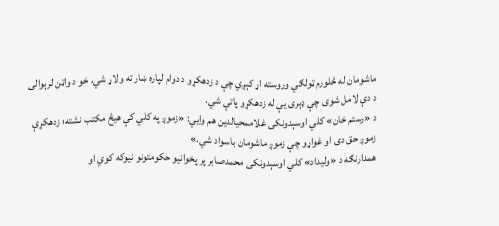ماشومان له څلورم ټولګي وروسته اړ کېږي چې د زدهکړو د دوام لپاره ښار ته ولاړ شي، خو د واټن لرېوالی د دې لامل شوی چې ډېری یې له زدهکړو پاتې شي.
د «رستم خان» کلي اوسېدونکی غلاممحیالدین هم وايي: «زموږ په کلي کې هيڅ مکتب نشته؛ زدهکړې زموږ حق دی او غواړو چې زموږ ماشومان باسواد شي.»
همدارنګه د «ولیداد» کلي اوسېدونکی محمدصابر پر پخوانیو حکومتونو نیوکه کوي او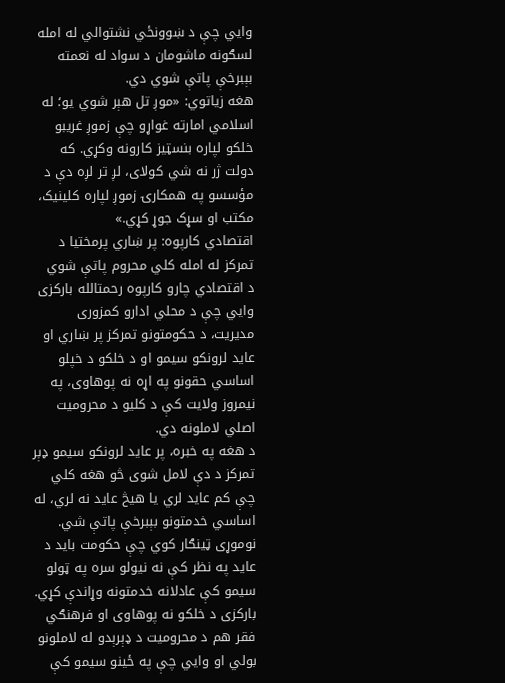وايي چې د ښوونځي نشتوالي له امله لسګونه ماشومان د سواد له نعمته بېبرخې پاتې شوي دي.
هغه زیاتوي: «موږ تل هېر شوي یو؛ له اسلامي امارته غواړو چې زموږ غریبو خلکو لپاره بنسټیز کارونه وکړي. که دولت ژر نه شي کولای، لږ تر لږه دې د مؤسسو په همکارۍ زموږ لپاره کلینیک، مکتب او سړک جوړ کړي.»
اقتصادي کارپوه: پر ښاري پرمختیا د تمرکز له امله کلي محروم پاتې شوي
د اقتصادي چارو کارپوه رحمتالله بارکزی وايي چې د محلي ادارو کمزوری مدیریت، د حکومتونو تمرکز پر ښاري او عاید لرونکو سیمو او د خلکو د خپلو اساسي حقونو په اړه نه پوهاوی، په نیمروز ولایت کې د کلیو د محرومیت اصلي لاملونه دي.
د هغه په خبره، پر عاید لرونکو سیمو ډېر تمرکز د دې لامل شوی څو هغه کلي چې کم عاید لري یا هيڅ عاید نه لري، له اساسي خدمتونو بېبرخې پاتې شي.
نوموړی ټینګار کوي چې حکومت باید د عاید په نظر کې نه نیولو سره په ټولو سیمو کې عادلانه خدمتونه وړاندې کړي.
بارکزی د خلکو نه پوهاوی او فرهنګي فقر هم د محرومیت د ډېرېدو له لاملونو بولي او وايي چې په ځینو سیمو کې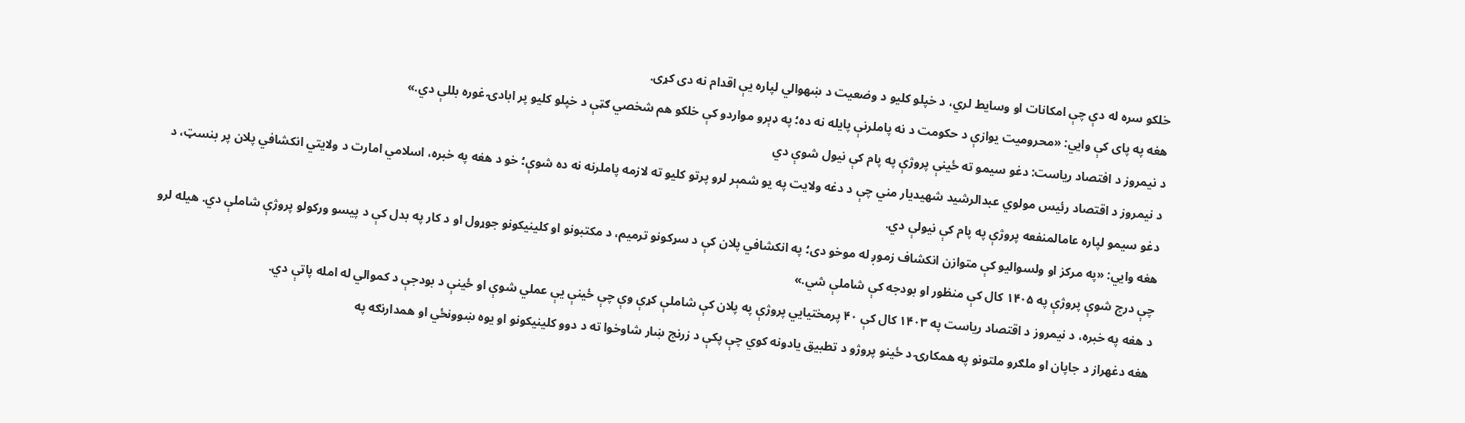خلکو سره له دې چې امکانات او وسایط لري، د خپلو کلیو د وضعیت د ښهوالي لپاره یې اقدام نه دی کړی.
هغه په پای کې وايي: «محرومیت یوازې د حکومت د نه پاملرنې پایله نه ده؛ په ډېرو مواردو کې خلکو هم شخصي ګټې د خپلو کلیو پر ابادۍ غوره بللې دي.»
د نیمروز د افتصاد ریاست: دغو سیمو ته ځینې پروژې په پام کې نیول شوې دي
د نیمروز د اقتصاد رئیس مولوي عبدالرشید شهیدیار مني چې د دغه ولایت په یو شمېر لرو پرتو کلیو ته لازمه پاملرنه نه ده شوې؛ خو د هغه په خبره، اسلامي امارت د ولایتي انکشافي پلان پر بنسټ، د دغو سیمو لپاره عامالمنفعه پروژې په پام کې نیولې دي.
هغه وايي: «په مرکز او ولسوالیو کې متوازن انکشاف زموږ له موخو دی؛ په انکشافي پلان کې د سړکونو ترمیم، د مکتبونو او کلینیکونو جوړول او د کار په بدل کې د پیسو ورکولو پروژې شاملې دي. هیله لرو چې درج شوې پروژې په ۱۴۰۵ کال کې منظور او بودجه کې شاملې شي.»
د هغه په خبره، د نیمروز د اقتصاد ریاست په ۱۴۰۳ کال کې ۴۰ پرمختیايي پروژې په پلان کې شاملې کړې وې چې ځینې یې عملي شوې او ځینې د بودجې د کموالي له امله پاتې دي.
هغه دغهراز د جاپان او ملګرو ملتونو په همکارۍ د ځینو پروژو د تطبیق یادونه کوي چې پکې د زرنج ښار شاوخوا ته د دوو کلینیکونو او یوه ښوونځي او همدارنګه په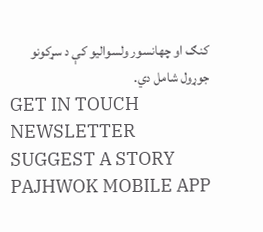کنګ او چهانسور ولسوالیو کې د سړکونو جوړول شامل دي.
GET IN TOUCH
NEWSLETTER
SUGGEST A STORY
PAJHWOK MOBILE APP